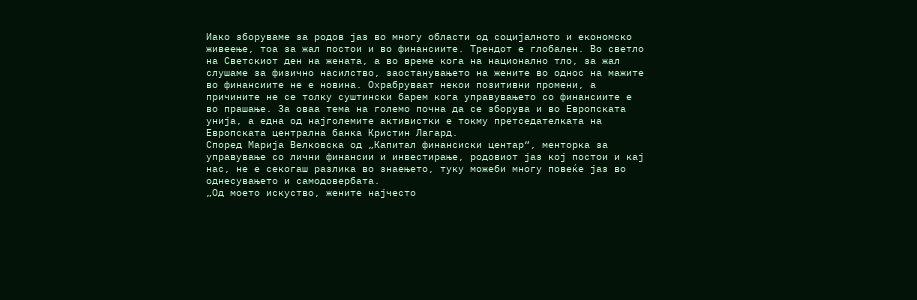Иако зборуваме за родов јаз во многу области од социјалното и економско живеење, тоа за жал постои и во финансиите. Трендот е глобален. Во светло на Светскиот ден на жената, а во време кога на национално тло, за жал слушаме за физично насилство, заостанувањето на жените во однос на мажите во финансиите не е новина. Охрабруваат некои позитивни промени, а причините не се толку суштински барем кога управувањето со финансиите е во прашање. За оваа тема на големо почна да се зборува и во Европската унија, а една од најголемите активистки е токму претседателката на Европската централна банка Кристин Лагард.
Според Марија Велковска од „Капитал финансиски центар“, менторка за управување со лични финансии и инвестирање, родовиот јаз кој постои и кај нас, не е секогаш разлика во знаењето, туку можеби многу повеќе јаз во однесувањето и самодовербата.
„Од моето искуство, жените најчесто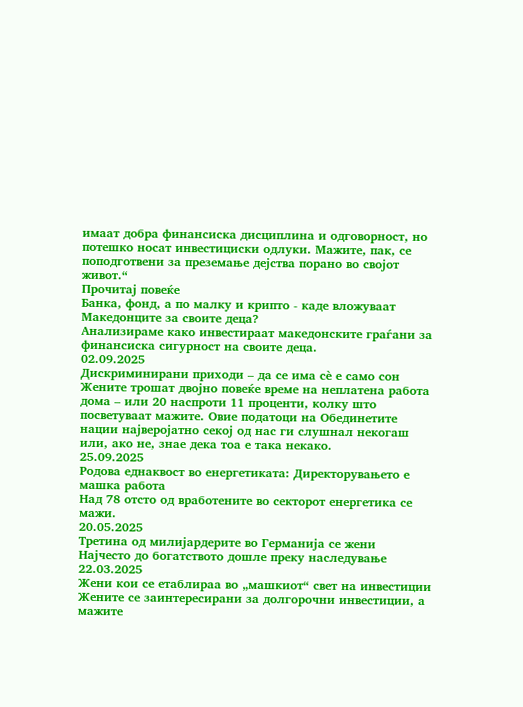имаат добра финансиска дисциплина и одговорност, но потешко носат инвестициски одлуки. Мажите, пак, се поподготвени за преземање дејства порано во својот живот.“
Прочитај повеќе
Банка, фонд, а по малку и крипто - каде вложуваат Македонците за своите деца?
Анализираме како инвестираат македонските граѓани за финансиска сигурност на своите деца.
02.09.2025
Дискриминирани приходи – да се има сè е само сон
Жените трошат двојно повеќе време на неплатена работа дома – или 20 наспроти 11 проценти, колку што посветуваат мажите. Овие податоци на Обединетите нации најверојатно секој од нас ги слушнал некогаш или, ако не, знае дека тоа е така некако.
25.09.2025
Родова еднаквост во енергетиката: Директорувањето е машка работа
Над 78 отсто од вработените во секторот енергетика се мажи.
20.05.2025
Третина од милијардерите во Германија се жени
Најчесто до богатството дошле преку наследување
22.03.2025
Жени кои се етаблираа во „машкиот“ свет на инвестиции
Жените се заинтересирани за долгорочни инвестиции, а мажите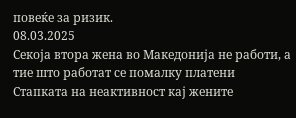повеќе за ризик.
08.03.2025
Секоја втора жена во Македонија не работи, а тие што работат се помалку платени
Стапката на неактивност кај жените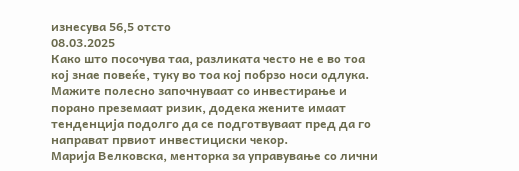изнесува 56,5 отсто
08.03.2025
Како што посочува таа, разликата често не е во тоа кој знае повеќе, туку во тоа кој побрзо носи одлука. Мажите полесно започнуваат со инвестирање и порано преземаат ризик, додека жените имаат тенденција подолго да се подготвуваат пред да го направат првиот инвестициски чекор.
Марија Велковска, менторка за управување со лични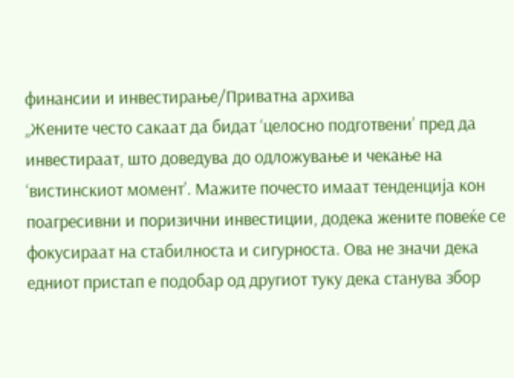финансии и инвестирање/Приватна архива
„Жените често сакаат да бидат ‘целосно подготвени’ пред да инвестираат, што доведува до одложување и чекање на ‘вистинскиот момент’. Мажите почесто имаат тенденција кон поагресивни и поризични инвестиции, додека жените повеќе се фокусираат на стабилноста и сигурноста. Ова не значи дека едниот пристап е подобар од другиот туку дека станува збор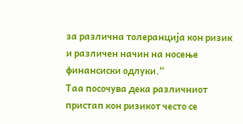за различна толеранција кон ризик и различен начин на носење финансиски одлуки.“
Таа посочува дека различниот пристап кон ризикот често се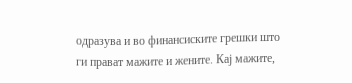одразува и во финансиските грешки што ги прават мажите и жените. Кај мажите,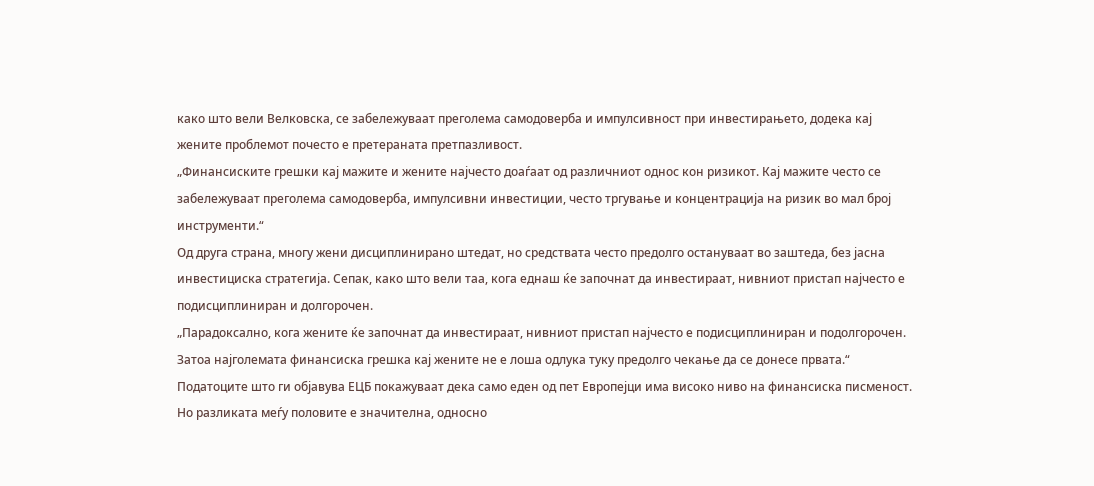како што вели Велковска, се забележуваат преголема самодоверба и импулсивност при инвестирањето, додека кај жените проблемот почесто е претераната претпазливост.
„Финансиските грешки кај мажите и жените најчесто доаѓаат од различниот однос кон ризикот. Кај мажите често се забележуваат преголема самодоверба, импулсивни инвестиции, често тргување и концентрација на ризик во мал број инструменти.“
Од друга страна, многу жени дисциплинирано штедат, но средствата често предолго остануваат во заштеда, без јасна инвестициска стратегија. Сепак, како што вели таа, кога еднаш ќе започнат да инвестираат, нивниот пристап најчесто е подисциплиниран и долгорочен.
„Парадоксално, кога жените ќе започнат да инвестираат, нивниот пристап најчесто е подисциплиниран и подолгорочен. Затоа најголемата финансиска грешка кај жените не е лоша одлука туку предолго чекање да се донесе првата.“
Податоците што ги објавува ЕЦБ покажуваат дека само еден од пет Европејци има високо ниво на финансиска писменост. Но разликата меѓу половите е значителна, односно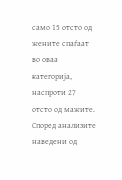само 15 отсто од жените спаѓаат во оваа категорија, наспроти 27 отсто од мажите.
Според анализите наведени од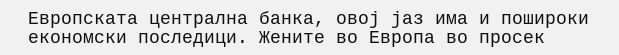Европската централна банка, овој јаз има и пошироки економски последици. Жените во Европа во просек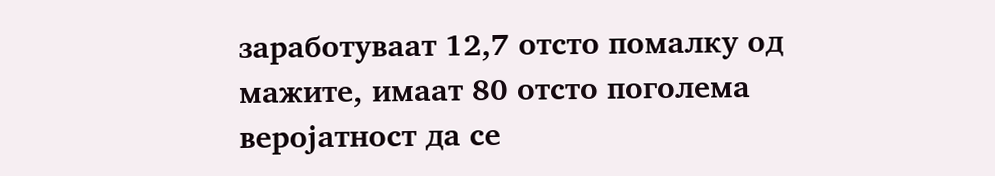заработуваат 12,7 отсто помалку од мажите, имаат 80 отсто поголема веројатност да се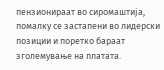пензионираат во сиромаштија, помалку се застапени во лидерски позиции и поретко бараат зголемување на платата.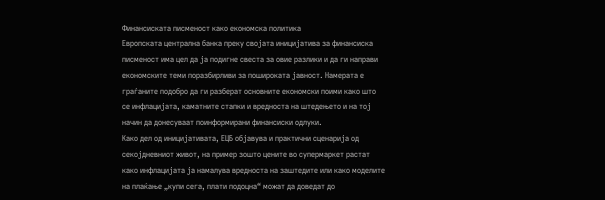Финансиската писменост како економска политика
Европската централна банка преку својата иницијатива за финансиска писменост има цел да ја подигне свеста за овие разлики и да ги направи економските теми поразбирливи за пошироката јавност. Намерата е граѓаните подобро да ги разберат основните економски поими како што се инфлацијата, каматните стапки и вредноста на штедењето и на тој начин да донесуваат поинформирани финансиски одлуки.
Како дел од иницијативата, ЕЦБ објавува и практични сценарија од секојдневниот живот, на пример зошто цените во супермаркет растат како инфлацијата ја намалува вредноста на заштедите или како моделите на плаќање „купи сега, плати подоцна“ можат да доведат до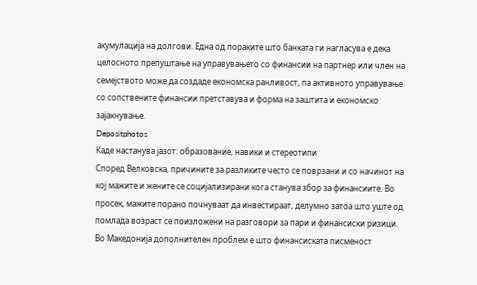акумулација на долгови. Една од пораките што банката ги нагласува е дека целосното препуштање на управувањето со финансии на партнер или член на семејството може да создаде економска ранливост, па активното управување со сопствените финансии претставува и форма на заштита и економско зајакнување.
Depositphotos
Каде настанува јазот: образование, навики и стереотипи
Според Велковска, причините за разликите често се поврзани и со начинот на кој мажите и жените се социјализирани кога станува збор за финансиите. Во просек, мажите порано почнуваат да инвестираат, делумно затоа што уште од помлада возраст се поизложени на разговори за пари и финансиски ризици. Во Македонија дополнителен проблем е што финансиската писменост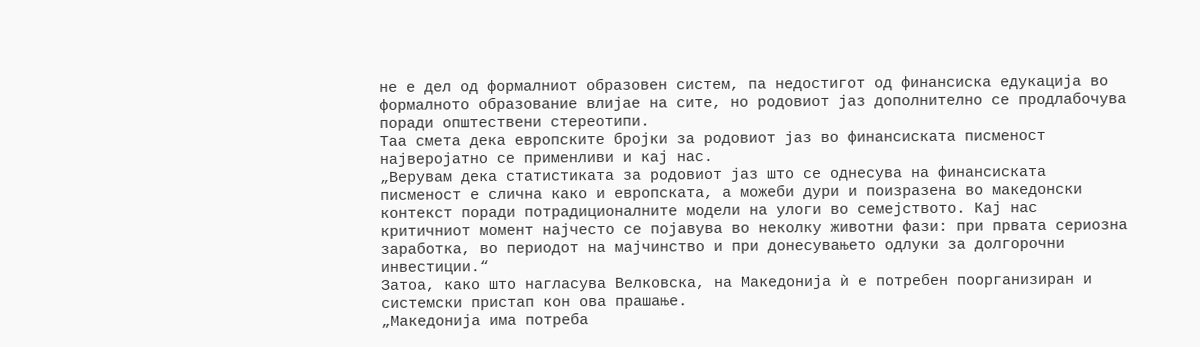не е дел од формалниот образовен систем, па недостигот од финансиска едукација во формалното образование влијае на сите, но родовиот јаз дополнително се продлабочува поради општествени стереотипи.
Таа смета дека европските бројки за родовиот јаз во финансиската писменост најверојатно се применливи и кај нас.
„Верувам дека статистиката за родовиот јаз што се однесува на финансиската писменост е слична како и европската, а можеби дури и поизразена во македонски контекст поради потрадиционалните модели на улоги во семејството. Кај нас критичниот момент најчесто се појавува во неколку животни фази: при првата сериозна заработка, во периодот на мајчинство и при донесувањето одлуки за долгорочни инвестиции.“
Затоа, како што нагласува Велковска, на Македонија ѝ е потребен поорганизиран и системски пристап кон ова прашање.
„Македонија има потреба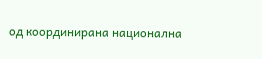од координирана национална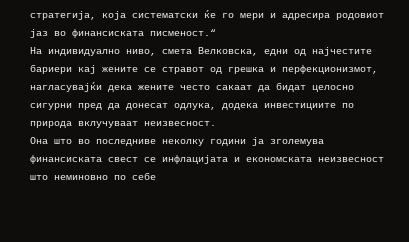стратегија, која систематски ќе го мери и адресира родовиот јаз во финансиската писменост.“
На индивидуално ниво, смета Велковска, едни од најчестите бариери кај жените се стравот од грешка и перфекционизмот, нагласувајќи дека жените често сакаат да бидат целосно сигурни пред да донесат одлука, додека инвестициите по природа вклучуваат неизвесност.
Она што во последниве неколку години ја зголемува финансиската свест се инфлацијата и економската неизвесност што неминовно по себе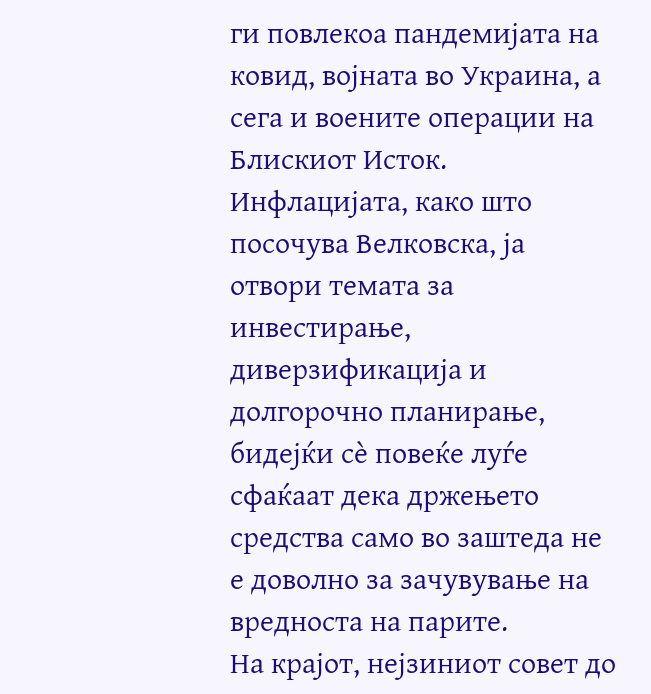ги повлекоа пандемијата на ковид, војната во Украина, а сега и воените операции на Блискиот Исток.
Инфлацијата, како што посочува Велковска, ја отвори темата за инвестирање, диверзификација и долгорочно планирање, бидејќи сè повеќе луѓе сфаќаат дека држењето средства само во заштеда не е доволно за зачувување на вредноста на парите.
На крајот, нејзиниот совет до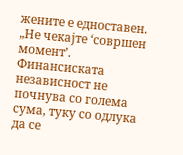жените е едноставен.
„Не чекајте ‘совршен момент’. Финансиската независност не почнува со голема сума, туку со одлука да се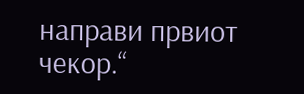направи првиот чекор.“